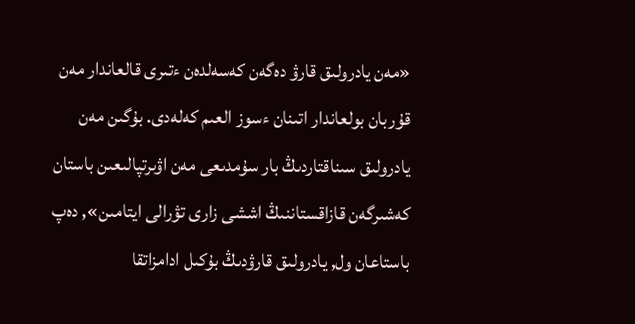«مەن يادرولىق قارۋ دەگەن كەسەلدەن ءتىرى قالعاندار مەن قۇربان بولعاندار اتىنان ءسوز العىم كەلەدى. بۇگىن مەن يادرولىق سىناقتاردىڭ بار سۇمدىعى مەن اۋىرتپالىعىن باستان كەشىرگەن قازاقستاننىڭ اششى زارى تۋرالى ايتامىن», دەپ باستاعان ول, يادرولىق قارۋدىڭ بۇكىل ادامزاتقا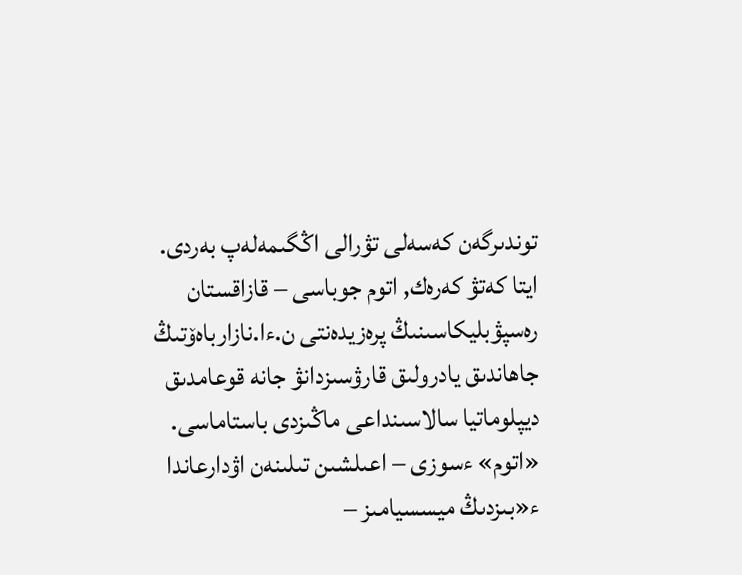توندىرگەن كەسەلى تۋرالى اڭگىمەلەپ بەردى.
ايتا كەتۋ كەرەك, اتوم جوباسى – قازاقستان رەسپۋبليكاسىنىڭ پرەزيدەنتى ن.ءا.نازارباەۆتىڭ جاھاندىق يادرولىق قارۋسىزدانۋ جانە قوعامدىق ديپلوماتيا سالاسىنداعى ماڭىزدى باستاماسى. «اتوم» ءسوزى – اعىلشىن تىلىنەن اۋدارعاندا ء«بىزدىڭ ميسسيامىز –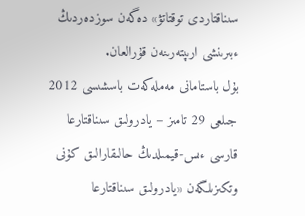سىناقتاردى توقتاتۋ» دەگەن سوزدەردىڭ ءبىرىنشى ارىپتەرىنەن قۇرالعان.
بۇل باستامانى مەملەكەت باسشىسى 2012 جىلعى 29 تامىز – يادرولىق سىناقتارعا قارسى ءىس-قيمىلدىڭ حالىقارالىق كۇنى وتكىزىلگەن «يادرولىق سىناقتارعا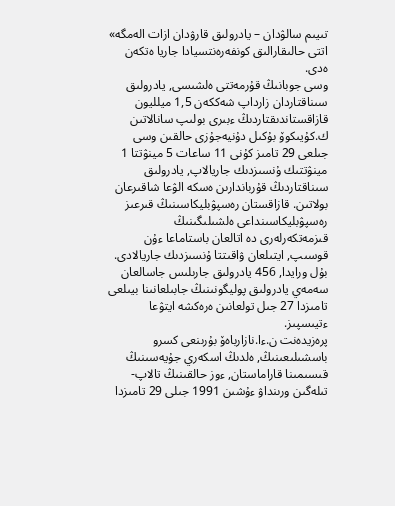تىيىم سالۋدان – يادرولىق قارۋدان ازات الەمگە» اتتى حالىقارالىق كونفەرەنتسيادا جاريا ەتكەن ەدى.
وسى جوبانىڭ قۇرمەتتى ەلشىسى, يادرولىق سىناقتاردان زارداپ شەككەن 1,5 ميلليون قازاقستاندىقتاردىڭ ءبىرى بولىپ سانالاتىن ك.كۇيىكوۆ بۇكىل دۇنيەجۇزى حالقىن وسى جىلعى 29 تامىز كۇنى 11 ساعات 5 مينۋتتا 1 مينۋتتىك ۇنسىزدىك جاريالاپ, يادرولىق سىناقتاردىڭ قۇرباندارىن ەسكە الۋعا شاقىرعان بولاتىن. قازاقستان رەسپۋبليكاسىنىڭ قىرعىز رەسپۋبليكاسىنداعى ەلشىلىگىنىڭ قىزمەتكەرلەرى دە اتالعان باستاماعا ءۇن قوسىپ, ايتىلعان ۋاقىتتا ۇنسىزدىك جاريالادى.
بۇل ورايدا, 456 يادرولىق جارىلىس جاسالعان سەمەي يادرولىق پوليگونىنىڭ جابىلعانىنا بيىلعى تامىزدا 27 جىل تولعانىن ەرەكشە ايتۋعا ءتيىسپىز.
پرەزيدەنت ن.ءا.نازارباەۆ بۇرىنعى كسرو باسشىلىعىنىڭ, ەلدىڭ اسكەري جۇيەسىنىڭ قىسىمىنا قاراماستان, ءوز حالقىنىڭ تالاپ-تىلەگىن ورىنداۋ ءۇشىن 1991 جىلى 29 تامىزدا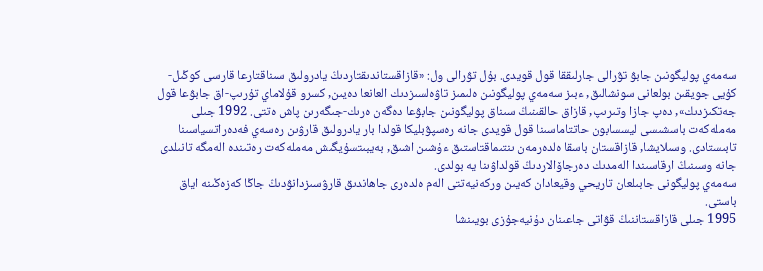سەمەي پوليگونىن جابۋ تۋرالى جارلىققا قول قويدى. بۇل تۋرالى ول: «قازاقستاندىقتاردىڭ يادرولىق سىناقتارعا قارسى كوڭىل-كۇيى جويقىن بولعانى سونشالىق, ءبىز سەمەي پوليگونىن ەلىمىز تاۋەلسىزدىك العانعا دەيىن, كسرو قۇلاماي تۇرىپ-اق جابۋعا قول جەتكىزدىك», دەپ جازا وتىرىپ, قازاق حالقىنىڭ سىناق پوليگونىن جابۋعا دەگەن ەرىك-جىگەرىن پاش ەتتى. 1992 جىلى مەملەكەت باسشىسى ليسسابون حاتتاماسىنا قول قويدى جانە رەسپۋبليكا قولدا بار يادرولىق قارۋىن رەسەي فەدەراتسياسىنا تابىستادى. وسىلايشا, قازاقستان باسقا ەلدەرمەن ىنتىماقتاستىق ءۇشىن اشىق, بەيبىتسۇيگىش مەملەكەت رەتىندە الەمگە تانىلدى جانە وسىنىڭ ارقاسىندا الەمدىك دەرجاۆالاردىڭ قولداۋىنا يە بولدى.
سەمەي پوليگونى جابىلعان تاريحي وقيعادان كەيىن وركەنيەتتى الەم ەلدەرى جاھاندىق قارۋسىزدانۋدىڭ جاڭا كەزەڭىنە اياق باستى.
1995 جىلى قازاقستاننىڭ قۋاتى جاعىنان دۇنيەجۇزى بويىنشا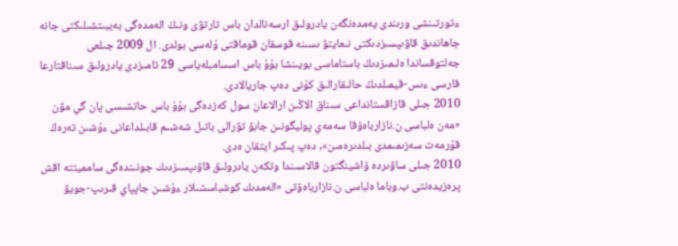ءتورتىنشى ورىندى يەمدەنگەن يادرولىق ارسەنالدان باس تارتۋى ونىڭ الەمدەگى بەيبىتشىلىكتى جانە جاھاندىق قاۋىپسىزدىكتى نىعايتۋ ىسىنە قوسقان قوماقتى ۇلەسى بولدى. ال 2009 جىلعى جەلتوقساندا ەلىمىزدىڭ باستاماسى بويىنشا بۇۇ باس اسسامبلەياسى 29 تامىزدى يادرولىق سىناقتارعا قارسى ءىس-قيمىلدىڭ حالىقارالىق كۇنى دەپ جاريالادى.
2010 جىلى قازاقستانداعى سىناق الاڭىن ارالاعان سول كەزدەگى بۇۇ باس حاتشىسى پان گي مۋن «مەن ەلباسى ن.نازارباەۆقا سەمەي پوليگونىن جابۋ تۋرالى باتىل شەشىم قابىلداعانى ءۇشىن تەرەڭ قۇرمەت سەزىمىمدى بىلدىرەمىن», دەپ پىكىر ايتقان ەدى.
2010 جىلى ساۋىردە ۆاشينگتون قالاسىندا وتكەن يادرولىق قاۋىپسىزدىك جونىندەگى سامميتتە اقش پرەزيدەنتى ب.وباما ەلباسى ن.نازارباەۆتى «الەمدىك كوشباسشىلار ءۇشىن جاپپاي قىرىپ-جويۋ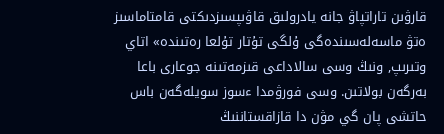قارۋىن تاراتپاۋ جانە يادرولىق قاۋىپسىزدىكتى قامتاماسىز ەتۋ ماسەلەسىندەگى ۇلگى تۇتار تۇلعا رەتىندە» اتاي وتىرىپ, ونىڭ وسى سالاداعى قىزمەتىنە جوعارى باعا بەرگەن بولاتىن. وسى فورۋمدا ءسوز سويلەگەن باس حاتشى پان گي مۋن دا قازاقستاننىڭ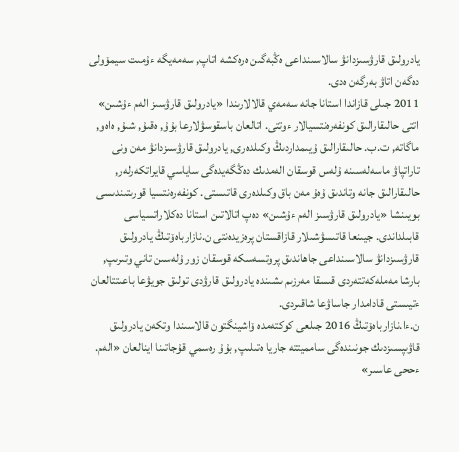يادرولىق قارۋسىزدانۋ سالاسىنداعى ەڭبەگىن ەرەكشە اتاپ, سەمەيگە ءۇمىت سيمۆولى دەگەن اتاۋ بەرگەن ەدى.
2011 جىلى قازاندا استانا جانە سەمەي قالالارىندا «يادرولىق قارۋسىز الەم ءۇشىن» اتتى حالىقارالىق كونفەرەنتسيالار ءوتتى. اتالعان باسقوسۋلارعا بۇۇ, ەقىۇ, شىۇ, ەاەو, ماگاتە, ت.ب. حالىقارالىق ۇيىمداردىڭ وكىلدەرى, يادرولىق قارۋسىزدانۋ مەن ونى تاراتپاۋ ماسەلەسىنە ۇلەس قوسقان الەمدىك دەڭگەيدەگى ساياسي قايراتكەرلەر, حالىقارالىق جانە وتاندىق ۇەۇ مەن باق وكىلدەرى قاتىستى. كونفەرەنتسيا قورىتىندىسى بويىنشا «يادرولىق قارۋسىز الەم ءۇشىن» دەپ اتالاتىن استانا دەكلاراتسياسى قابىلداندى. جيىنعا قاتىسۋشىلار قازاقستان پرەزيدەنتى ن.نازارباەۆتىڭ يادرولىق قارۋسىزدانۋ سالاسىنداعى جاھاندىق پروتسەسكە قوسقان زور ۇلەسىن تاني وتىرىپ, بارشا مەملەكەتتەردى قىسقا مەرزىم ىشىندە يادرولىق قارۋدى تولىق جويۋعا باعىتتالعان ءتيىستى قادامدار جاساۋعا شاقىردى.
ن.ءا.نازارباەۆتىڭ 2016 جىلعى كوكتەمدە ۆاشينگتون قالاسىندا وتكەن يادرولىق قاۋىپسىزدىك جونىندەگى سامميتتە جاريا ەتىلىپ, بۇۇ رەسمي قۇجاتىنا اينالعان «الەم. ءححى عاسىر»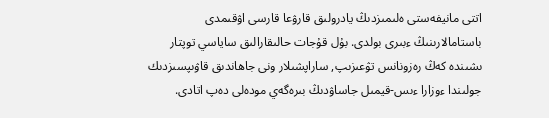اتتى مانيفەستى ەلىمىزدىڭ يادرولىق قارۋعا قارسى اۋقىمدى باستامالارىنىڭ ءبىرى بولدى. بۇل قۇجات حالىقارالىق ساياسي توپتار ىشىندە كەڭ رەزونانس تۋعىزىپ, ساراپشىلار ونى جاھاندىق قاۋىپسىزدىك جولىندا ءوزارا ءىس-قيمىل جاساۋدىڭ بىرەگەي مودەلى دەپ اتادى.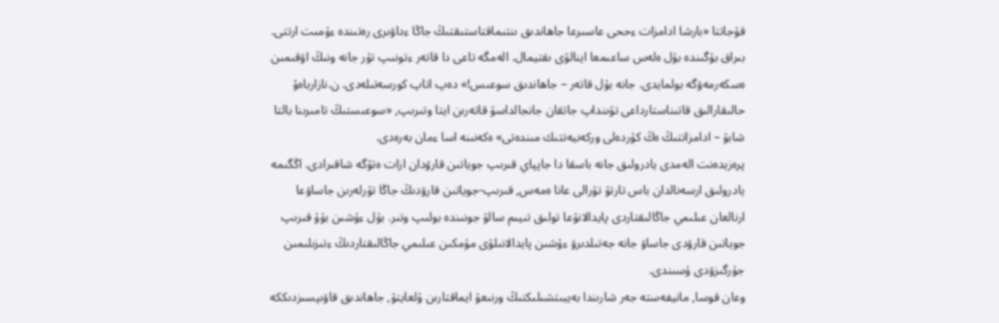قۇجاتتا «بارشا ادامزات ءححى عاسىرعا جاھاندىق ىنتىماقتاستىقتىڭ جاڭا ءداۋىرى رەتىندە ءۇمىت ارتتى. بىراق بۇگىندە بۇل ەلەس ساعىمعا اينالۋى ىقتيمال. الەمگە تاعى دا قاتەر ءتونىپ تۇر جانە ونىڭ اۋقىمىن ەسكەرمەۋگە بولمايدى. جانە بۇل قاتەر – جاھاندىق سوعىس!» دەپ اتاپ كورسەتىلەدى. ن.نازارباەۆ حالىقارالىق قاتىناستارداعى تۋىنداپ جاتقان جانجالداسۋ قاتەرىن ايتا وتىرىپ, «سوعىستىڭ تامىرىنا بالتا شابۋ – ادامزاتتىڭ ەڭ كۇردەلى وركەنيەتتىك مىندەتى» ەكەنىنە اسا ءمان بەرەدى.
پرەزيدەنت الەمدى يادرولىق جانە باسقا دا جاپپاي قىرىپ جوياتىن قارۋدان ازات ەتۋگە شاقىرادى. اڭگىمە يادرولىق ارسەنالدان باس تارتۋ تۋرالى عانا ەمەس, قىرىپ-جوياتىن قارۋدىڭ جاڭا تۇرلەرىن جاساۋعا ارنالعان عىلىمي جاڭالىقتاردى پايدالانۋعا تولىق تىيىم سالۋ جونىندە بولىپ وتىر. بۇل ءۇشىن بۇۇ قىرىپ جوياتىن قارۋدى جاساۋ جانە جەتىلدىرۋ ءۇشىن پايدالانىلۋى مۇمكىن عىلىمي جاڭالىقتاردىڭ ءتىزىلىمىن جۇرگىزۋدى ۇسىندى.
وعان قوسا, مانيفەستە جەر شارىندا بەيبىتشىلىكتىڭ ورنىعۋ ايماقتارىن ۇلعايتۋ, جاھاندىق قاۋىپسىزدىككە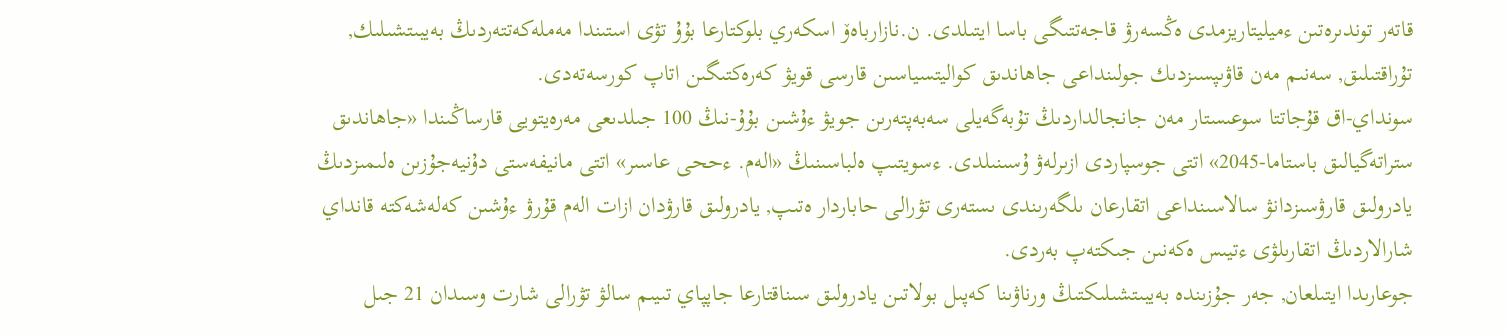قاتەر توندىرەتىن ءميليتاريزمدى ەڭسەرۋ قاجەتتىگى باسا ايتىلدى. ن.نازارباەۆ اسكەري بلوكتارعا بۇۇ تۋى استىندا مەملەكەتتەردىڭ بەيبىتشىلىك, تۇراقتىلىق, سەنىم مەن قاۋىپسىزدىك جولىنداعى جاھاندىق كواليتسياسىن قارسى قويۋ كەرەكتىگىن اتاپ كورسەتەدى.
سونداي-اق قۇجاتتا سوعىستار مەن جانجالداردىڭ تۇبەگەيلى سەبەپتەرىن جويۋ ءۇشىن بۇۇ-نىڭ 100 جىلدىعى مەرەيتويى قارساڭىندا «جاھاندىق ستراتەگيالىق باستاما-2045» اتتى جوسپاردى ازىرلەۋ ۇسىنىلدى. ءسويتىپ ەلباسىنىڭ «الەم. ءححى عاسىر» اتتى مانيفەستى دۇنيەجۇزىن ەلىمىزدىڭ يادرولىق قارۋسىزدانۋ سالاسىنداعى اتقارعان ىلگەرىندى ىستەرى تۋرالى حاباردار ەتىپ, يادرولىق قارۋدان ازات الەم قۇرۋ ءۇشىن كەلەشەكتە قانداي شارالاردىڭ اتقارىلۋى ءتيىس ەكەنىن جىكتەپ بەردى.
جوعارىدا ايتىلعان, جەر جۇزىندە بەيبىتشىلىكتىڭ ورناۋىنا كەپىل بولاتىن يادرولىق سىناقتارعا جاپپاي تىيىم سالۋ تۋرالى شارت وسىدان 21 جىل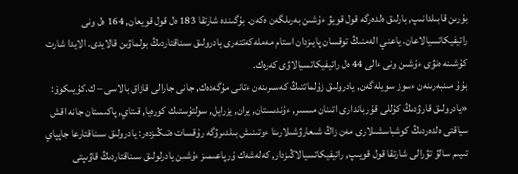بۇرىن قابىلدانىپ, بارلىق ەلدەرگە قول قويۋ ءۇشىن بەرىلگەن ەكەن. بۇگىندە شارتقا 183 ەل قول قويعان, 164 ەل ونى راتيفيكاتسيالاعان. ياعني الەمنىڭ توقسان پايىزدان استام مەملەكەتتەرى يادرولىق سىناقتاردىڭ بولماۋىن قالايدى. الايدا شارت كۇشىنە ەنۋى ءۇشىن ونى ءالى 44 ەل راتيفيكاتسيالاۋى كەرەك.
بۇۇ مىنبەرىنەن ءسوز سويلەگەن, يادرولىق زۇلماتتىڭ كەسىرىنەن ءتانى مۇگەدەك, جانى جارالى قازاق بالاسى – ك.كۇيىكوۆ: «يادرولىق قارۋدىڭ كۇللى قۇرباندارى اتىنان مىسىر, ءۇندىستان, يران, يزرايل, سولتۇستىك كورەيا, قىتاي, پاكىستان جانە اقش سياقتى ەلدەردىڭ كوشباسشىلارى مەن زاڭ شىعارۋشىلارىنا ءوتىنىش بىلدىرۋگە رۇقسات ەتىڭىزدەر: يادرولىق سىناقتارعا جاپپاي تىيىم سالۋ تۋرالى شارتقا قول قويىپ, راتيفيكاتسيالاڭىزدار, كەلەشەك ۇرپاعىمىز ءۇشىن يادرلولىق سىناقتاردىڭ قاۋىپتى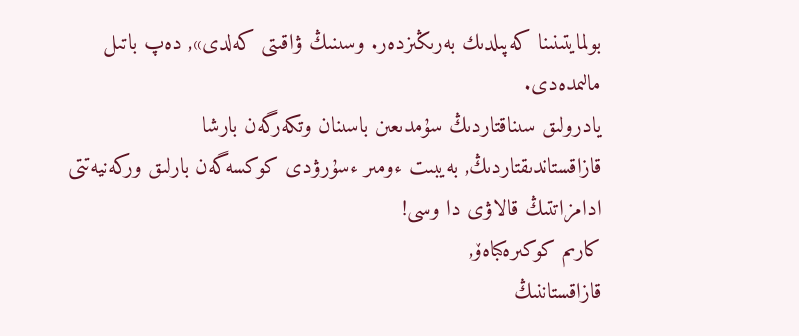بولمايتىنىنا كەپىلدىك بەرىڭىزدەر. وسىنىڭ ۋاقىتى كەلدى», دەپ باتىل مالىمدەدى.
يادرولىق سىناقتاردىڭ سۇمدىعىن باسىنان وتكەرگەن بارشا قازاقستاندىقتاردىڭ, بەيبىت ءومىر ءسۇرۋدى كوكسەگەن بارلىق وركەنيەتتى ادامزاتتىڭ قالاۋى دا وسى!
كارىم كوكىرەكباەۆ,
قازاقستاننىڭ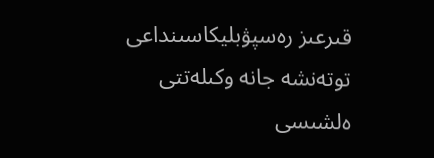قىرعىز رەسپۋبليكاسىنداعى توتەنشە جانە وكىلەتتى ەلشىسى